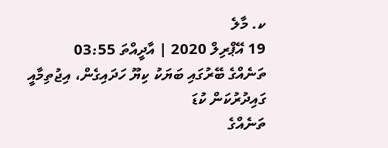ކ. މާލެ
19 އޭޕްރިލް 2020 | އާދީއްތަ 03:55
ތަނެއްގެ ބޭރުގައި ބަޔަކު ކިޔޫ ހަދައިގެން، އިޖުތިމާއީ ގައިދުރުކަން ކުޑަ
ތަނެއްގެ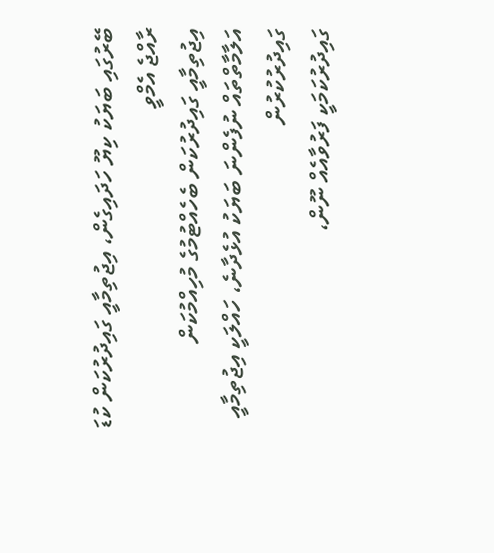ބޭރުގައި ބަޔަކު ކިޔޫ ހަދައިގެން، އިޖުތިމާއީ ގައިދުރުކަން ކުޑަ
ރާއްޖެ އެމްވީ
އިޖުތިމާއީ ގައިދުރުކަން ބެހެއްޓުމުގެ މުހިއްމުކަން
އަލާމާތްތައް ނުފެންނަ ބަޔަކު އުޅެދާނެ، ހައްލަކީ އިޖުތިމާއީ ގައިދުރުކުރުން
ގައިދުރުކަމަކީ ފަރުވާއެއް ނޫން،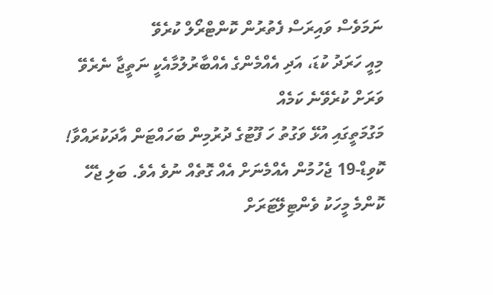ނަމަވެސް ވައިރަސް ފެތުރުން ކޮންޓްރޯލް ކުރެވޭ
މިއީ ހަރަދު ކުޑަ، އަދި އެއްމެންގެ އެއްބާރުލުމާއެކީ ނަތީޖާ ނެރެވޭ ވަރަށް ކުރެވޭނެ ކަމެއް
މަގުމަތީގައި އުޅޭ ވަގުތު ހަ ފޫޓުގެ ދުރުމިން ބަހައްޓަން އާދަކުރައްވާ!
ކޮވިޑް-19 ޖެހުމުން އެއްމެނަށް އެއް ގޮތެއް ނުވެ އެވެ. ބަލި ޖެހޭ ކޮންމެ މީހަކު ވެންޓިލޭޓަރަށް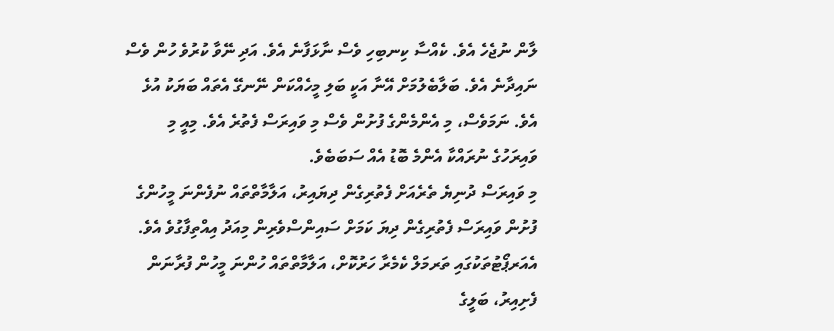ލާން ނުޖެހެ އެވެ. ކެއްސާ ކިނބިހި ވެސް ނާޅަފާނެ އެވެ. އަދި ނޭވާ ކުރުވެ ހުން ވެސް ނައިދާނެ އެވެ. ބަލާބެލުމަށް އޭނާ އަކީ ބަލި މީހެއްކަން ނޭނގޭ އެތައް ބަޔަކު އުޅެ އެވެ. ނަމަވެސް، މި އެންމެންގެ ފުށުން ވެސް މި ވައިރަސް ފެތުރެ އެވެ. މިއީ މި ވައިރަހުގެ ނުރައްކާ އެންމެ ބޮޑު އެއް ސަބަބެވެ.
މި ވައިރަސް ދުނިޔެ ތެރެއަށް ފެތުރިގެން ދިޔައިރު، އަލާމާތްތައް ނުފެންނަ މީހުންގެ ފުށުން ވައިރަސް ފެތުރިގެން ދިޔަ ކަމަށް ސައިންސްވެރިން މިއަދު އިއްތިފާގުވެ އެވެ. އެއަރޕޯޓުތަކުގައި ތަރމަލް ކެމެރާ ހަރުކޮށް، އަލާމާތްތައް ހުންނަ މީހުން ފުރާނަން ފެށިއިރު، ބަލީގެ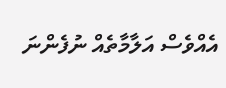އެއްވެސް އަލާމާތެއް ނުފެންނަ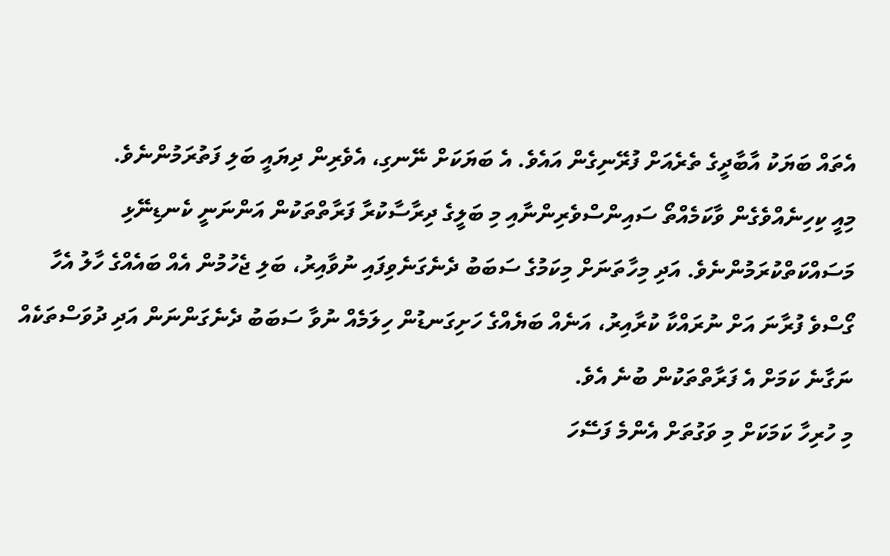އެތައް ބަޔަކު އާބާދީގެ ތެރެއަށް ފުރޭނިގެން އައެވެ. އެ ބަޔަކަށް ނޭނގި، އެވެރިން ދިޔައީ ބަލި ފަތުރަމުންނެވެ.
މިއީ ކިހިނެއްވެގެން ވާކަމެއްތޯ ސައިންސްވެރިންނާއި މި ބަލީގެ ދިރާސާކުރާ ފަރާތްތަކުން އަންނަނީ ކެނޑިނޭޅި މަސައްކަތްކުރަމުންނެވެ. އަދި މިހާތަނަށް މިކަމުގެ ސަބަބު ދެނެގަނެވިފައި ނުވާއިރު، ބަލި ޖެހުމުން އެއް ބައެއްގެ ހާލު އެހާ ގޯސްވެ ފުރާނަ އަށް ނުރައްކާ ކުރާއިރު، އަނެއް ބަޔެއްގެ ހަށިގަނޑުން ހިލަމެއް ނުވާ ސަބަބު ދެނެގަންނަން އަދި ދުވަސްތަކެއް ނަގާނެ ކަމަށް އެ ފަރާތްތަކުން ބުނެ އެވެ.
މި ހުރިހާ ކަމަކަށް މި ވަގުތަށް އެންމެ ފަސޭހަ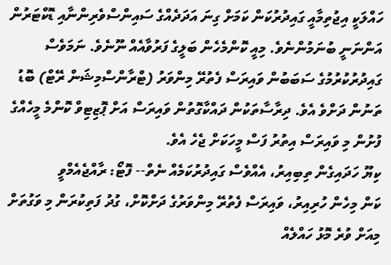ހައްލަކީ އިޖުތިމާއީ ގައިދުރުކަން ކަމަށް ގިނަ އަދަދެއްގެ ސައިންސްވެރިންނާއި ޑޮކްޓަރުން އަންނަނީ ބުނަމުންނެވެ. މިއީ ކޮންމެހެން ބަލީގެ ފަރުވާއެއް ނޫނެވެ. ނަމަވެސް ގައިދުރުކުރުމުގެ ސަބަބުން ވައިރަސް ފެތުރޭ މިންވަރު (ޓްރާންސްމިޝަން ރޭޓް) ބޮޑު ތަނުން ދަށްވެ އެވެ. ދިރާސާތަކުން ދައްކާގޮތުން ވައިރަސް އަށް ޕޮޒިޓިވް ކޮންމެ މީހެއްގެ ފުށުން މި ވައިރަސް އިތުރު ފަސް މީހަކަށް ޖެހެ އެވެ.
ކިޔޫ ހަދައިގެން ތިބިއިރު، އެއްވެސް ގައިދުރުކަމެއް ނެތް-- ފޮޓޯ: ރާއްޖެއެމްވީ
ކަން މިހެން ހުރިއިރު، ވައިރަސް ފެތުރޭ މިންވަރުގެ ދަށްކޮށް، ގުދު ފަތިކުރަން މި ވަގުތަށް މިއަށް ވުރެ މޮޅު ހައްލެއް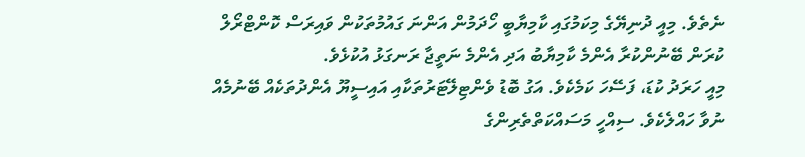ނެތެވެ. މިއީ ދުނިޔޭގެ މިކަމުގައި ކާމިޔާބީ ހޯދަމުން އަންނަ ގައުމުތަކުން ވައިރަސް ކޮންޓްރޯލް ކުރަން ބޭނުންކުރާ އެންމެ ކާމިޔާބު އަދި އެންމެ ނަތީޖާ ރަނގަޅު އުކުޅެވެ.
މިއީ ހަރަދު ކުޑަ، ފަސޭހަ ކަމެކެވެ. އަގު ބޮޑު ވެންޓިލޭޓަރުތަކާއި އައިސީޔޫ އެންދުތަކެއް ބޭނުމެއް ނުވާ ހައްލެކެވެ. ސިއްހީ މަސައްކަތްތެރިންގެ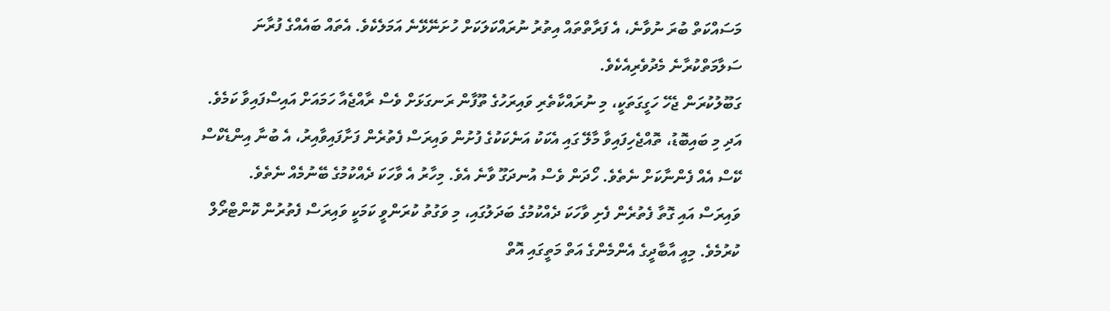މަސައްކަތް ބުރަ ނުވާނެ، އެ ފަރާތްތައް އިތުރު ނުރައްކަލަކަށް ހުށަނޭޅޭނެ އަމަލެކެވެ. އެތައް ބައެއްގެ ފުރާނަ ސަލާމަތްކުރާނެ މެދުވެރިއެކެވެ.
ގަބޫލުކުރަން ޖެހޭ ހަގީގަތަކީ، މި ނުރައްކާތެރި ވައިރަހުގެ ތޫފާން ރަނގަޅަށް ވެސް ރާއްޖެއާ ހަމައަށް އައިސްފައިވާ ކަމެވެ. އަދި މި ބައިބޮޑު، ތޮއްޖެހިފައިވާ މާލޭ ގައި އެކަކު އަނެކަކުގެ ފުށުން ވައިރަސް ފެތުރެން ފަށާފައިވާއިރު، އެ ބުނާ އިންޑެކްސް ކޭސް އެއް ފެންނާކަށް ނެތެވެ. ހޯދަން ވެސް އުނދަގޫ ވާނެ އެވެ. މިހާރު އެ ވާހަކަ ދެއްކުމުގެ ބޭނުމެއް ނެތެވެ.
ވައިރަސް އައި ގޮތާ ފެތުރެން ފެށި ވާހަކަ ދެއްކުމުގެ ބަދަލުގައި، މި ވަގުތު ކުރަންވީ ކަމަކީ ވައިރަސް ފެތުރުން ކޮންޓްރޯލް ކުރުމެވެ. މިއީ އާބާދީގެ އެންމެންގެ އަތް މަތީގައި އޮތް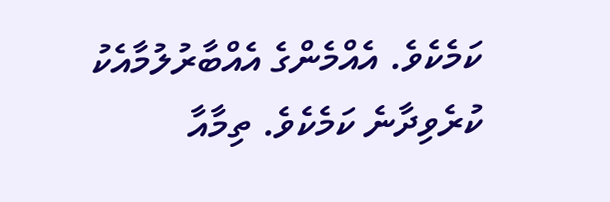ކަމެކެވެ. އެއްމެންގެ އެއްބާރުލުމާއެކު ކުރެވިދާނެ ކަމެކެވެ. ތިމާއާ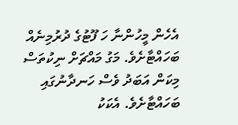އެހެން މީހުންނާ ހަ ފޫޓުގެ ދުރުމިނެއް ބަހައްޓާށެވެ. މަގު މައްޗަށް ނިކުތަސް މިކަން އަބަދު ވެސް ހަނދާނުގައި ބަހައްޓާށެވެ. އެކަކު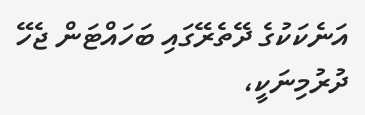އަނެކަކުގެ ދޭތެރޭގައި ބަހައްޓަން ޖެހޭ ދުރުމިނަކީ،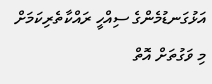އަޅުގަނޑުމެންގެ ސިއްހީ ރައްކާތެރިކަމަށް މި ވަގުތަށް އޮތް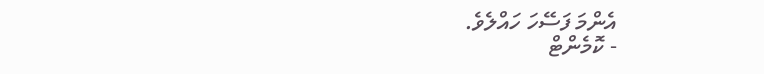އެންމަ ފަސޭހަ ހައްލެވެ.
- ކޮމެންޓް